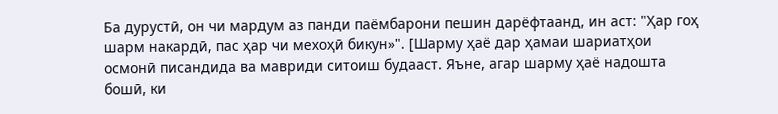Ба дурустӣ, он чи мардум аз панди паёмбарони пешин дарёфтаанд, ин аст: "Ҳар гоҳ шарм накардӣ, пас ҳар чи мехоҳӣ бикун»". [Шарму ҳаё дар ҳамаи шариатҳои осмонӣ писандида ва мавриди ситоиш будааст. Яъне, агар шарму ҳаё надошта бошӣ, ки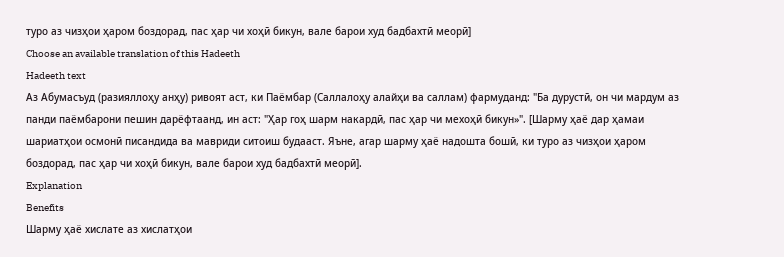туро аз чизҳои ҳаром боздорад, пас ҳар чи хоҳӣ бикун, вале барои худ бадбахтӣ меорӣ]
Choose an available translation of this Hadeeth
Hadeeth text
Аз Абумасъуд (разияллоҳу анҳу) ривоят аст, ки Паёмбар (Саллалоҳу алайҳи ва саллам) фармуданд: "Ба дурустӣ, он чи мардум аз панди паёмбарони пешин дарёфтаанд, ин аст: "Ҳар гоҳ шарм накардӣ, пас ҳар чи мехоҳӣ бикун»". [Шарму ҳаё дар ҳамаи шариатҳои осмонӣ писандида ва мавриди ситоиш будааст. Яъне, агар шарму ҳаё надошта бошӣ, ки туро аз чизҳои ҳаром боздорад, пас ҳар чи хоҳӣ бикун, вале барои худ бадбахтӣ меорӣ].
Explanation
Benefits
Шарму ҳаё хислате аз хислатҳои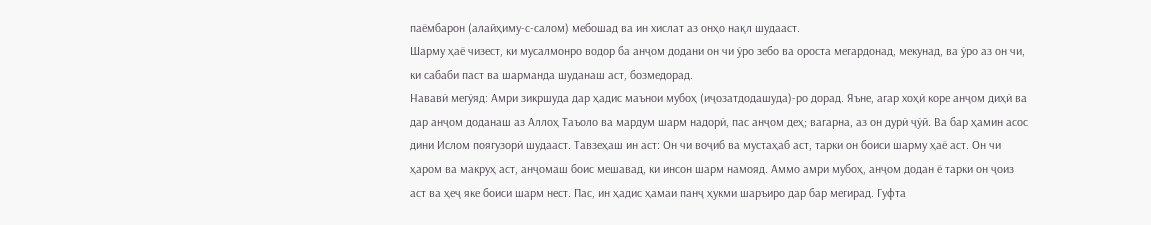паёмбарон (алайҳиму-с-салом) мебошад ва ин хислат аз онҳо нақл шудааст.
Шарму ҳаё чизест, ки мусалмонро водор ба анҷом додани он чи ӯро зебо ва ороста мегардонад, мекунад, ва ӯро аз он чи, ки сабаби паст ва шарманда шуданаш аст, бозмедорад.
Нававӣ мегӯяд: Амри зикршуда дар ҳадис маънои мубоҳ (иҷозатдодашуда)-ро дорад. Яъне, агар хоҳӣ коре анҷом диҳӣ ва дар анҷом доданаш аз Аллоҳ Таъоло ва мардум шарм надорӣ, пас анҷом деҳ; вагарна, аз он дурӣ ҷӯй. Ва бар ҳамин асос дини Ислом поягузорӣ шудааст. Тавзеҳаш ин аст: Он чи воҷиб ва мустаҳаб аст, тарки он боиси шарму ҳаё аст. Он чи ҳаром ва макруҳ аст, анҷомаш боис мешавад, ки инсон шарм намояд. Аммо амри мубоҳ, анҷом додан ё тарки он ҷоиз аст ва ҳеҷ яке боиси шарм нест. Пас, ин ҳадис ҳамаи панҷ ҳукми шаръиро дар бар мегирад. Гуфта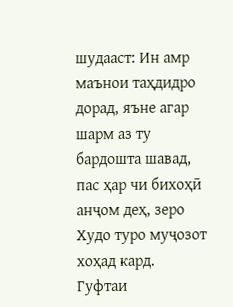шудааст: Ин амр маънои таҳдидро дорад, яъне агар шарм аз ту бардошта шавад, пас ҳар чи бихоҳӣ анҷом деҳ, зеро Худо туро муҷозот хоҳад кард. Гуфтаи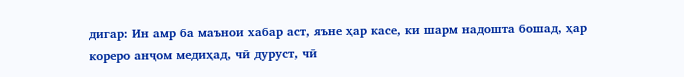дигар: Ин амр ба маънои хабар аст, яъне ҳар касе, ки шарм надошта бошад, ҳар кореро анҷом медиҳад, чӣ дуруст, чӣ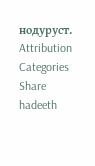нодуруст.
Attribution
Categories
Share hadeeth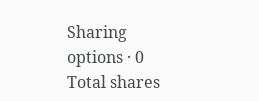Sharing options · 0 Total shares